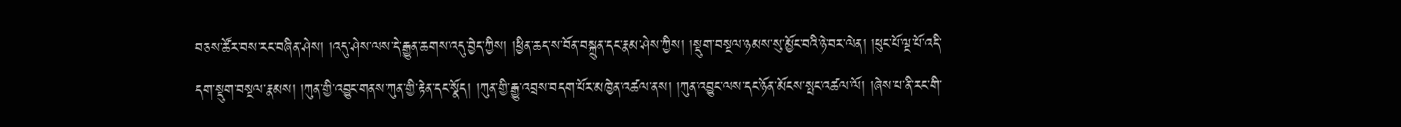བཅས་ཚོར་བས་རང་བཞིན་ཤེས། །འདུ་ཤེས་ལས་དེ་རྒྱུན་ཆགས་འདུ་བྱེད་ཀྱིས། །ཕྱིན་ཆད་ས་བོན་བསྐྲུན་དང་རྣམ་ཤེས་ཀྱིས། །སྡུག་བསྔལ་ཉམས་སུ་མྱོང་བའི་ཉེ་བར་ལེན། །ཕུང་པོ་ལྔ་པོ་འདི་དག་སྡུག་བསྔལ་རྣམས། །ཀུན་གྱི་འབྱུང་གནས་ཀུན་གྱི་རྟེན་དང་སྣོད། །ཀུན་གྱི་རྒྱུ་འབྲས་བདག་པོར་མཁྱེན་འཚལ་ནས། །ཀུན་འབྱུང་ལས་དང་ཉོན་མོངས་སྤང་འཚལ་ལོ། །ཞེས་པ་ནི་རང་གི་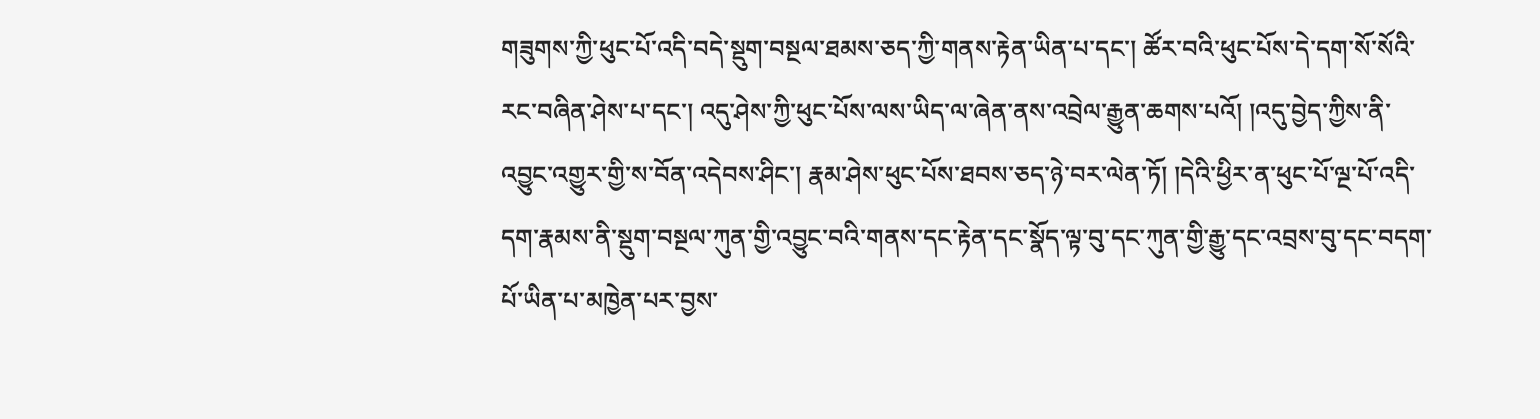གཟུགས་ཀྱི་ཕུང་པོ་འདི་བདེ་སྡུག་བསྔལ་ཐམས་ཅད་ཀྱི་གནས་རྟེན་ཡིན་པ་དང་། ཚོར་བའི་ཕུང་པོས་དེ་དག་སོ་སོའི་རང་བཞིན་ཤེས་པ་དང་། འདུ་ཤེས་ཀྱི་ཕུང་པོས་ལས་ཡིད་ལ་ཞེན་ནས་འབྲེལ་རྒྱུན་ཆགས་པའོ། །འདུ་བྱེད་ཀྱིས་ནི་འབྱུང་འགྱུར་གྱི་ས་བོན་འདེབས་ཤིང་། རྣམ་ཤེས་ཕུང་པོས་ཐབས་ཅད་ཉེ་བར་ལེན་ཏོ། །དེའི་ཕྱིར་ན་ཕུང་པོ་ལྔ་པོ་འདི་དག་རྣམས་ནི་སྡུག་བསྔལ་ཀུན་གྱི་འབྱུང་བའི་གནས་དང་རྟེན་དང་སྣོད་ལྟ་བུ་དང་ཀུན་གྱི་རྒྱུ་དང་འབྲས་བུ་དང་བདག་པོ་ཡིན་པ་མཁྱེན་པར་བྱས་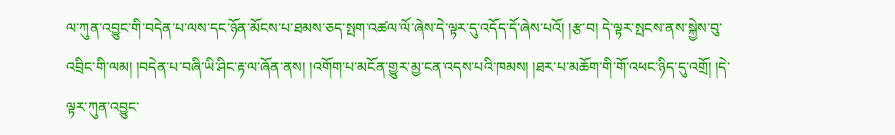ལ་ཀུན་འབྱུང་གི་བདེན་པ་ལས་དང་ཉོན་མོངས་པ་ཐམས་ཅད་སྤག་འཚལ་ལོ་ཞེས་དེ་ལྟར་དུ་འདོད་དོ་ཞེས་པའོ། །རྩ་བ། དེ་ལྟར་སྤངས་ནས་སྐྱེས་བུ་འབྲིང་གི་ལམ། །བདེན་པ་བཞི་ཡི་ཤིང་རྟ་ལ་ཞོན་ནས། །འགོག་པ་མངོན་གྱུར་མྱ་ངན་འདས་པའི་ཁམས། །ཐར་པ་མཆོག་གི་གོ་འཕང་ཉིད་དུ་འགྲོ། །དེ་ལྟར་ཀུན་འབྱུང་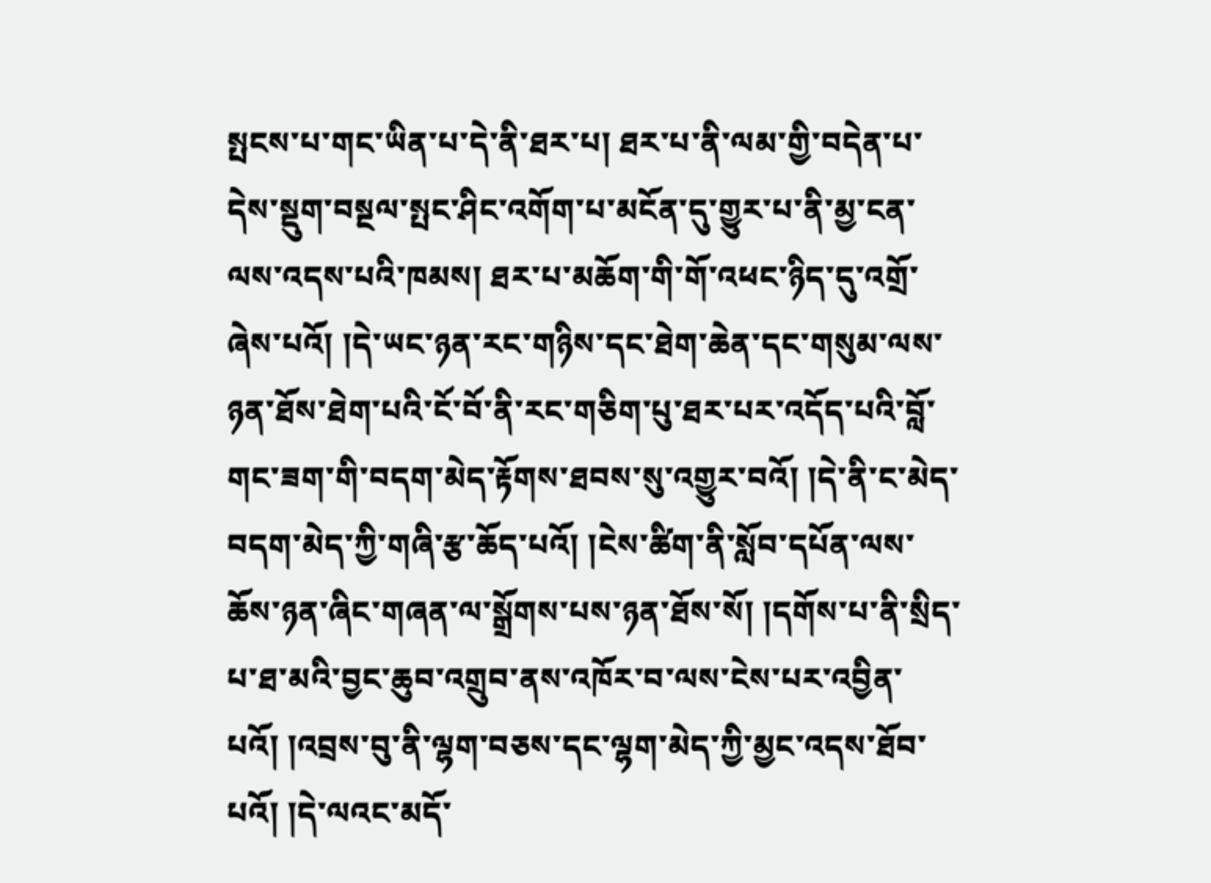སྤངས་པ་གང་ཡིན་པ་དེ་ནི་ཐར་པ། ཐར་པ་ནི་ལམ་གྱི་བདེན་པ་དེས་སྡུག་བསྔལ་སྤང་ཤིང་འགོག་པ་མངོན་དུ་གྱུར་པ་ནི་མྱ་ངན་ལས་འདས་པའི་ཁམས། ཐར་པ་མཆོག་གི་གོ་འཕང་ཉིད་དུ་འགྲོ་ཞེས་པའོ། །དེ་ཡང་ཉན་རང་གཉིས་དང་ཐེག་ཆེན་དང་གསུམ་ལས་ཉན་ཐོས་ཐེག་པའི་ངོ་བོ་ནི་རང་གཅིག་པུ་ཐར་པར་འདོད་པའི་བློ་གང་ཟག་གི་བདག་མེད་རྟོགས་ཐབས་སུ་འགྱུར་བའོ། །དེ་ནི་ང་མེད་བདག་མེད་ཀྱི་གཞི་རྩ་ཆོད་པའོ། །ངེས་ཚིག་ནི་སློབ་དཔོན་ལས་ཆོས་ཉན་ཞིང་གཞན་ལ་སྒྲོགས་པས་ཉན་ཐོས་སོ། །དགོས་པ་ནི་སྲིད་པ་ཐ་མའི་བྱང་ཆུབ་འགྲུབ་ནས་འཁོར་བ་ལས་ངེས་པར་འབྱིན་པའོ། །འབྲས་བུ་ནི་ལྷག་བཅས་དང་ལྷག་མེད་ཀྱི་མྱང་འདས་ཐོབ་པའོ། །དེ་ལའང་མདོ་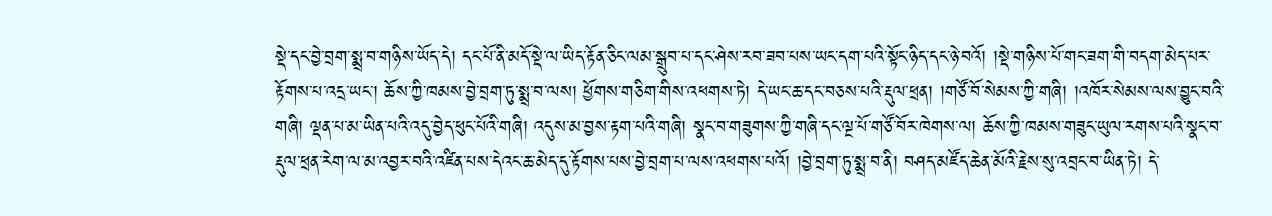སྡེ་དང་བྱེ་བྲག་སྨྲ་བ་གཉིས་ཡོད་དེ། དང་པོ་ནི་མདོ་སྡེ་ལ་ཡིད་རྟོན་ཅིང་ལམ་སྒྲུབ་པ་དང་ཤེས་རབ་ཟབ་པས་ཡང་དག་པའི་སྟོང་ཉིད་དང་ཉེ་བའོ། །སྡེ་གཉིས་པོ་གང་ཟག་གི་བདག་མེད་པར་རྟོགས་པ་འདྲ་ཡང་། ཆོས་ཀྱི་ཁམས་བྱེ་བྲག་ཏུ་སྨྲ་བ་ལས། ཕྱོགས་གཅིག་གིས་འཕགས་ཏེ། དེ་ཡང་ཆ་དང་བཅས་པའི་རྡུལ་ཕྲན། །གཙོ་བོ་སེམས་ཀྱི་གཞི། །འཁོར་སེམས་ལས་བྱུང་བའི་གཞི། ལྡན་པ་མ་ཡིན་པའི་འདུ་བྱེད་ཕུང་པོའི་གཞི། འདུས་མ་བྱས་རྟག་པའི་གཞི། སྣང་བ་གཟུགས་ཀྱི་གཞི་དང་ལྔ་པོ་གཙོ་བོར་ཁེགས་ལ། ཆོས་ཀྱི་ཁམས་གཟུང་ཡུལ་རགས་པའི་སྣང་བ་རྡུལ་ཕྲན་རེག་ལ་མ་འབྱར་བའི་འཛིན་པས་དེའང་ཆ་མེད་དུ་རྟོགས་པས་བྱེ་བྲག་པ་ལས་འཕགས་པའོ། །བྱེ་བྲག་ཏུ་སྨྲ་བ་ནི། བཤད་མཛོད་ཆེན་མོའི་རྗེས་སུ་འབྲང་བ་ཡིན་ཏེ། དེ་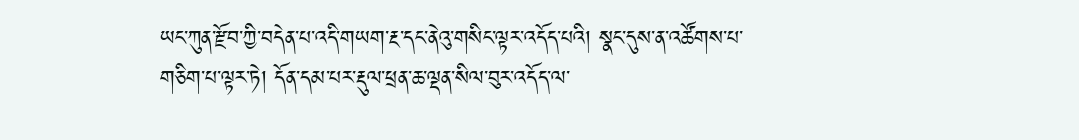ཡང་ཀུན་རྫོབ་ཀྱི་བདེན་པ་འདི་གཡག་རྔ་དང་ནེའུ་གསིང་ལྟར་འདོད་པའི། སྣང་དུས་ན་འཚོགས་པ་གཅིག་པ་ལྟར་ཏེ། དོན་དམ་པར་རྡུལ་ཕྲན་ཆ་ལྡན་སིལ་བུར་འདོད་ལ་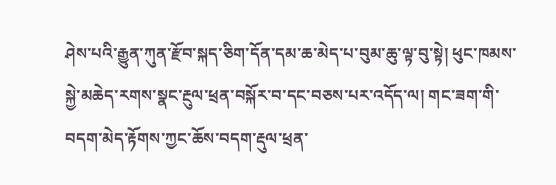ཤེས་པའི་རྒྱུན་ཀུན་རྫོབ་སྐད་ཅིག་དོན་དམ་ཆ་མེད་པ་བུམ་ཆུ་ལྟ་བུ་སྟེ། ཕུང་ཁམས་སྐྱེ་མཆེད་རགས་སྣང་རྔུལ་ཕྲན་བསྐོར་བ་དང་བཅས་པར་འདོད་ལ། གང་ཟག་གི་བདག་མེད་རྟོགས་ཀྱང་ཆོས་བདག་རྡུལ་ཕྲན་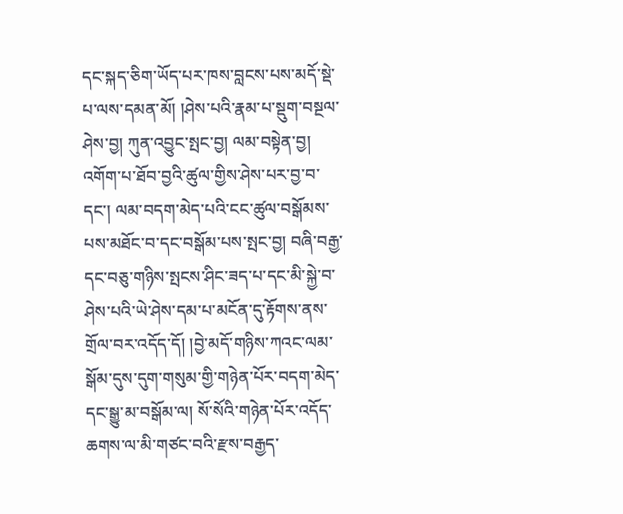དང་སྐད་ཅིག་ཡོད་པར་ཁས་བླངས་པས་མདོ་སྡེ་པ་ལས་དམན་མོ། །ཤེས་པའི་རྣམ་པ་སྡུག་བསྔལ་ཤེས་བྱ། ཀུན་འབྱུང་སྤང་བྱ། ལམ་བསྟེན་བྱ། འགོག་པ་ཐོབ་བྱའི་ཚུལ་གྱིས་ཤེས་པར་བྱ་བ་དང་། ལམ་བདག་མེད་པའི་ངང་ཚུལ་བསྒོམས་པས་མཐོང་བ་དང་བསྒོམ་པས་སྤང་བྱ། བཞི་བརྒྱ་དང་བཅུ་གཉིས་སྤངས་ཤིང་ཟད་པ་དང་མི་སྐྱེ་བ་ཤེས་པའི་ཡེ་ཤེས་དམ་པ་མངོན་དུ་རྟོགས་ནས་གྲོལ་བར་འདོད་དོ། །བྱེ་མདོ་གཉིས་ཀའང་ལམ་སྒོམ་དུས་དུག་གསུམ་གྱི་གཉེན་པོར་བདག་མེད་དང་སྒྱུ་མ་བསྒོམ་ལ། སོ་སོའི་གཉེན་པོར་འདོད་ཆགས་ལ་མི་གཙང་བའི་རྫས་བརྒྱད་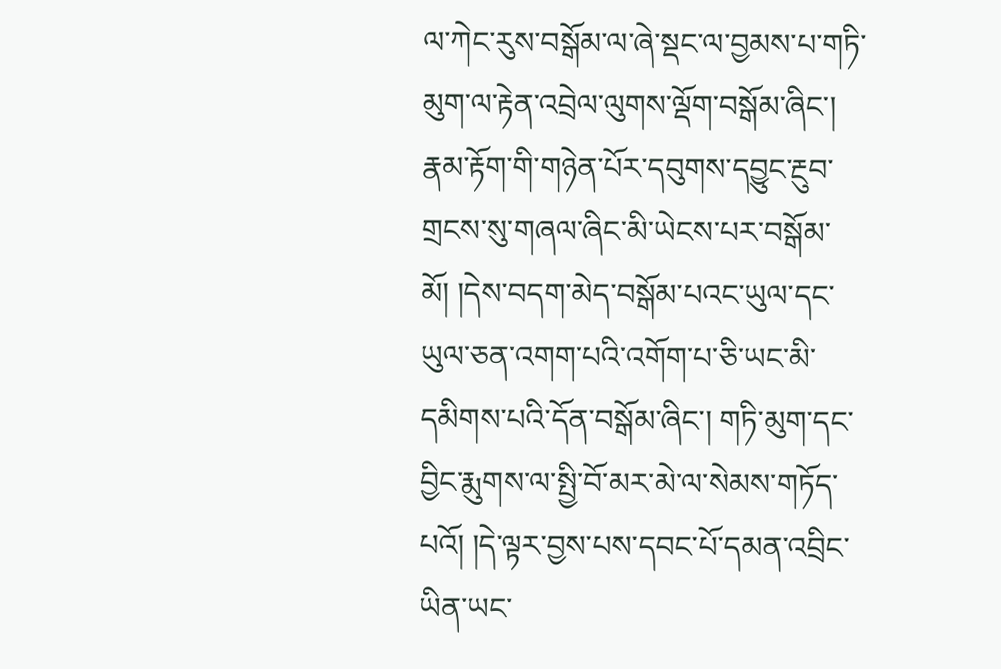ལ་ཀེང་རུས་བསྒོམ་ལ་ཞེ་སྡང་ལ་བྱམས་པ་གཏི་མུག་ལ་རྟེན་འབྲེལ་ལུགས་ལྡོག་བསྒོམ་ཞིང་། རྣམ་རྟོག་གི་གཉེན་པོར་དབུགས་དབྱུང་རྔུབ་གྲངས་སུ་གཞལ་ཞིང་མི་ཡེངས་པར་བསྒོམ་མོ། །དེས་བདག་མེད་བསྒོམ་པའང་ཡུལ་དང་ཡུལ་ཅན་འགག་པའི་འགོག་པ་ཅི་ཡང་མི་དམིགས་པའི་དོན་བསྒོམ་ཞིང་། གཏི་མུག་དང་བྱིང་རྨུགས་ལ་སྤྱི་བོ་མར་མེ་ལ་སེམས་གཏོད་པའོ། །དེ་ལྟར་བྱས་པས་དབང་པོ་དམན་འབྲིང་ཡིན་ཡང་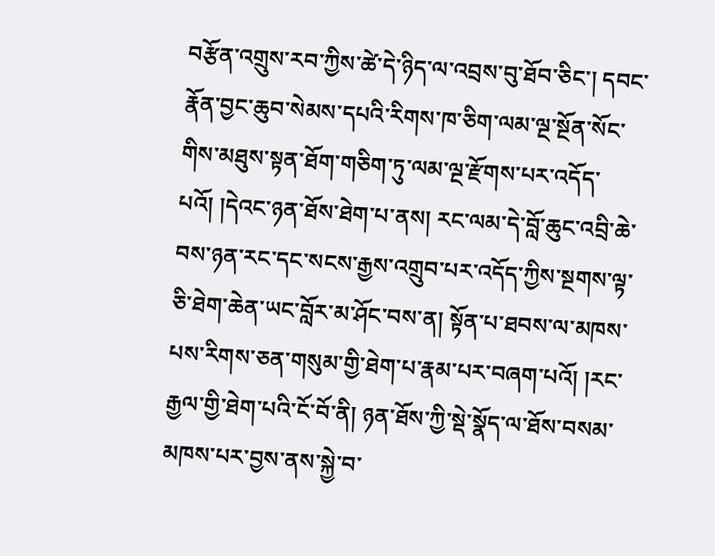བརྩོན་འགྲུས་རབ་ཀྱིས་ཚེ་དེ་ཉིད་ལ་འབྲས་བུ་ཐོབ་ཅིང་། དབང་རྣོན་བྱང་ཆུབ་སེམས་དཔའི་རིགས་ཁ་ཅིག་ལམ་ལྔ་སྔོན་སོང་གིས་མཐུས་སྟན་ཐོག་གཅིག་ཏུ་ལམ་ལྔ་རྫོགས་པར་འདོད་པའོ། །དེའང་ཉན་ཐོས་ཐེག་པ་ནས། རང་ལམ་དེ་བློ་ཆུང་འབྲི་ཆེ་བས་ཉན་རང་དང་སངས་རྒྱས་འགྲུབ་པར་འདོད་ཀྱིས་སྔགས་ལྟ་ཅི་ཐེག་ཆེན་ཡང་བློར་མ་ཤོང་བས་ན། སྟོན་པ་ཐབས་ལ་མཁས་པས་རིགས་ཅན་གསུམ་གྱི་ཐེག་པ་རྣམ་པར་བཞག་པའོ། །རང་རྒྱལ་གྱི་ཐེག་པའི་ངོ་བོ་ནི། ཉན་ཐོས་ཀྱི་སྡེ་སྣོད་ལ་ཐོས་བསམ་མཁས་པར་བྱས་ནས་སྐྱེ་བ་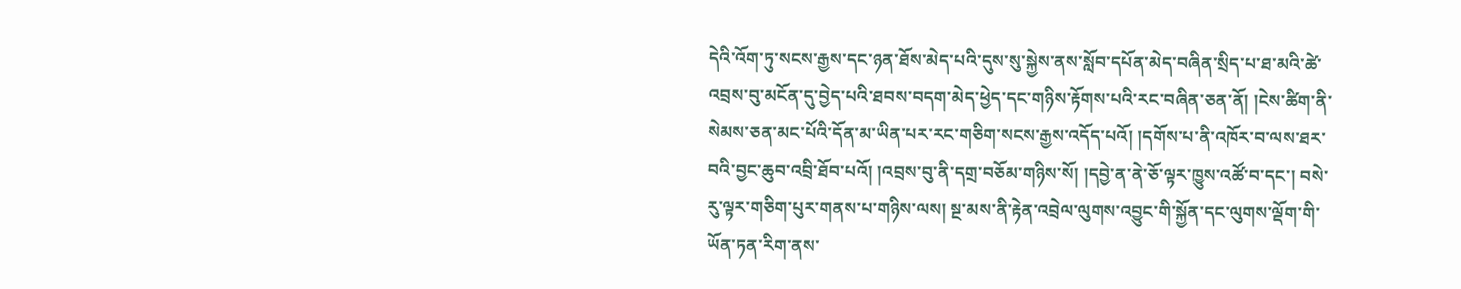དེའི་འོག་ཏུ་སངས་རྒྱས་དང་ཉན་ཐོས་མེད་པའི་དུས་སུ་སྐྱེས་ནས་སློབ་དཔོན་མེད་བཞིན་སྲིད་པ་ཐ་མའི་ཚེ་འབྲས་བུ་མངོན་དུ་བྱེད་པའི་ཐབས་བདག་མེད་ཕྱེད་དང་གཉིས་རྟོགས་པའི་རང་བཞིན་ཅན་ནོ། །ངེས་ཚིག་ནི་སེམས་ཅན་མང་པོའི་དོན་མ་ཡིན་པར་རང་གཅིག་སངས་རྒྱས་འདོད་པའོ། །དགོས་པ་ནི་འཁོར་བ་ལས་ཐར་བའི་བྱང་ཆུབ་འབྲི་ཐོབ་པའོ། །འབྲས་བུ་ནི་དགྲ་བཅོམ་གཉིས་སོ། །དབྱེ་ན་ནེ་ཅོ་ལྟར་ཁྱུས་འཚོ་བ་དང་། བསེ་རུ་ལྟར་གཅིག་པུར་གནས་པ་གཉིས་ལས། སྔ་མས་ནི་རྟེན་འབྲེལ་ལུགས་འབྱུང་གི་སྐྱོན་དང་ལུགས་ལྡོག་གི་ཡོན་ཏན་རིག་ནས་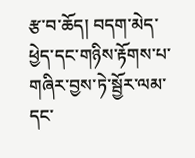རྩ་བ་ཆོད། བདག་མེད་ཕྱེད་དང་གཉིས་རྟོགས་པ་གཞིར་བྱས་ཏེ་སྦྱོར་ལམ་དང་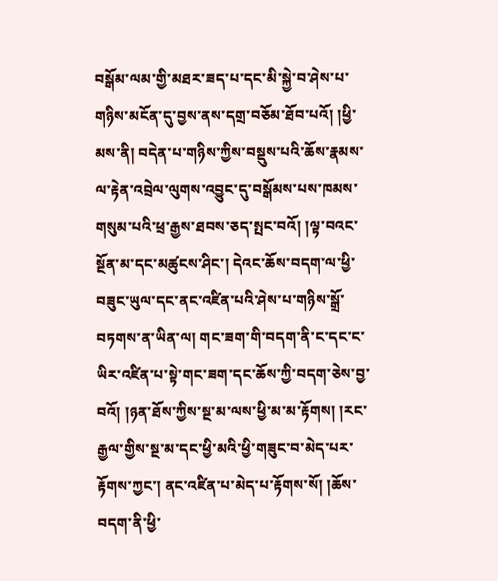བསྒོམ་ལམ་གྱི་མཐར་ཟད་པ་དང་མི་སྐྱེ་བ་ཤེས་པ་གཉིས་མངོན་དུ་བྱས་ནས་དགྲ་བཅོམ་ཐོབ་པའོ། །ཕྱི་མས་ནི། བདེན་པ་གཉིས་ཀྱིས་བསྡུས་པའི་ཆོས་རྣམས་ལ་རྟེན་འབྲེལ་ལུགས་འབྱུང་དུ་བསྒོམས་པས་ཁམས་གསུམ་པའི་ཕྲ་རྒྱས་ཐབས་ཅད་སྤང་བའོ། །ལྟ་བའང་སྔོན་མ་དང་མཚུངས་ཤིང་། དེའང་ཆོས་བདག་ལ་ཕྱི་བཟུང་ཡུལ་དང་ནང་འཛིན་པའི་ཤེས་པ་གཉིས་སྒྲོ་བཏགས་ན་ཡིན་ལ། གང་ཟག་གི་བདག་ནི་ང་དང་ང་ཡིར་འཛིན་པ་སྟེ་གང་ཟག་དང་ཆོས་ཀྱི་བདག་ཅེས་བྱ་བའོ། །ཉན་ཐོས་ཀྱིས་སྔ་མ་ལས་ཕྱི་མ་མ་རྟོགས། །རང་རྒྱལ་གྱིས་སྔ་མ་དང་ཕྱི་མའི་ཕྱི་གཟུང་བ་མེད་པར་རྟོགས་ཀྱང་། ནང་འཛིན་པ་མེད་པ་རྟོགས་སོ། །ཆོས་བདག་ནི་ཕྱི་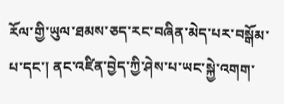རོལ་གྱི་ཡུལ་ཐམས་ཅད་རང་བཞིན་མེད་པར་བསྒོམ་པ་དང་། ནང་འཛིན་བྱེད་ཀྱི་ཤེས་པ་ཡང་སྐྱེ་འགག་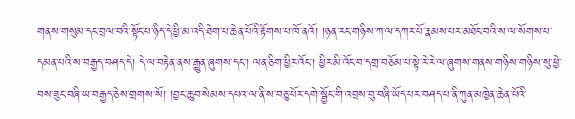གནས་གསུམ་དང་བྲལ་བའི་སྟོང་པ་ཉིད་དེ་ཕྱི་མ་འདི་ཐེག་པ་ཆེན་པོའི་རྟོགས་པ་ཁོ་ནའོ། །ཉན་རང་གཉིས་ཀ་ལ་དཀར་པོ་རྣམས་པར་མཐོང་བའི་ས་ལ་སོགས་པ་དམན་པའི་ས་བརྒྱད་བཤད་དེ། དེ་ལ་བརྟེན་ནས་རྒྱུན་ཞུགས་དང་། ལན་ཅིག་ཕྱིར་འོང་། ཕྱིར་མི་འོང་བ་དགྲ་བཅོམ་པ་སྟེ་རེ་རེ་ལ་ཞུགས་གནས་གཉིས་གཉིས་སུ་ཕྱེ་བས་ཟུང་བཞི་ཡ་བརྒྱད་ཅེས་གྲགས་སོ། །བྱང་ཆུབ་སེམས་དཔའ་ལ་ནི་ས་བཅུ་པོར་དགེ་སྦྱོང་གི་འབྲས་བུ་བཞི་ཡོད་པར་བཤད་པ་ནི་ཀུན་མཁྱེན་ཆེན་པོའི་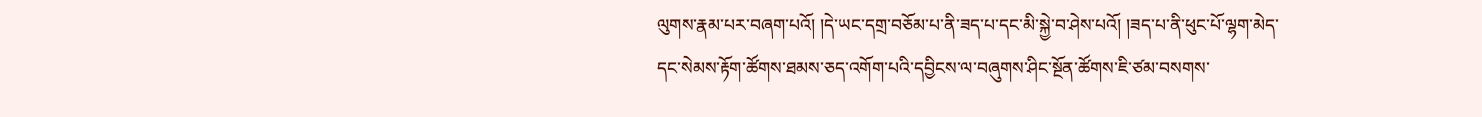ལུགས་རྣམ་པར་བཞག་པའོ། །དེ་ཡང་དགྲ་བཅོམ་པ་ནི་ཟད་པ་དང་མི་སྐྱེ་བ་ཤེས་པའོ། །ཟད་པ་ནི་ཕུང་པོ་ལྷག་མེད་དང་སེམས་རྟོག་ཚོགས་ཐམས་ཅད་འགོག་པའི་དབྱིངས་ལ་བཞུགས་ཤིང་སྔོན་ཚོགས་ཇི་ཙམ་བསགས་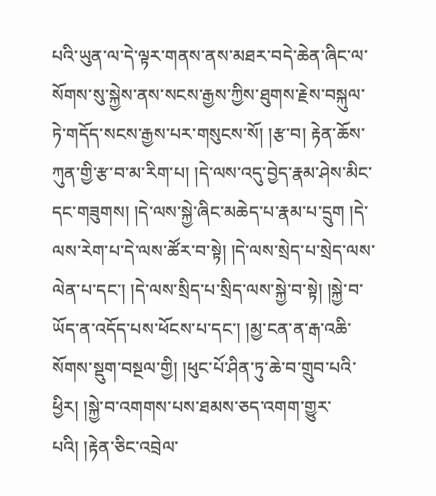པའི་ཡུན་ལ་དེ་ལྟར་གནས་ནས་མཐར་བདེ་ཆེན་ཞིང་ལ་སོགས་སུ་སྐྱེས་ནས་སངས་རྒྱས་ཀྱིས་ཐུགས་རྗེས་བསྐུལ་ཏེ་གདོད་སངས་རྒྱས་པར་གསུངས་སོ། །རྩ་བ། རྟེན་ཆོས་ཀུན་གྱི་རྩ་བ་མ་རིག་པ། །དེ་ལས་འདུ་བྱེད་རྣམ་ཤེས་མིང་དང་གཟུགས། །དེ་ལས་སྐྱེ་ཞིང་མཆེད་པ་རྣམ་པ་དྲུག །དེ་ལས་རེག་པ་དེ་ལས་ཚོར་བ་སྟེ། །དེ་ལས་སྲེད་པ་སྲེད་ལས་ལེན་པ་དང་། །དེ་ལས་སྲིད་པ་སྲིད་ལས་སྐྱེ་བ་སྟེ། །སྐྱེ་བ་ཡོད་ན་འདོད་པས་ཕོངས་པ་དང་། །མྱ་ངན་ན་རྒ་འཆི་སོགས་སྡུག་བསྔལ་གྱི། །ཕུང་པོ་ཤིན་ཏུ་ཆེ་བ་གྲུབ་པའི་ཕྱིར། །སྐྱེ་བ་འགགས་པས་ཐམས་ཅད་འགག་གྱུར་པའི། །རྟེན་ཅིང་འབྲེལ་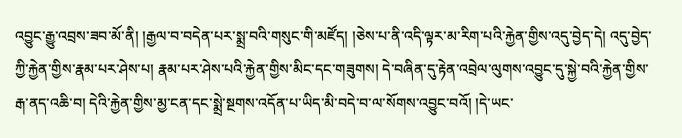འབྱུང་རྒྱུ་འབྲས་ཟབ་མོ་ནི། །རྒྱལ་བ་བདེན་པར་སྨྲ་བའི་གསུང་གི་མཛོད། །ཅེས་པ་ནི་འདི་ལྟར་མ་རིག་པའི་རྐྱེན་གྱིས་འདུ་བྱེད་དེ། འདུ་བྱེད་ཀྱི་རྐྱེན་གྱིས་རྣམ་པར་ཤེས་པ། རྣམ་པར་ཤེས་པའི་རྐྱེན་གྱིས་མིང་དང་གཟུགས། དེ་བཞིན་དུ་རྟེན་འབྲེལ་ལུགས་འབྱུང་དུ་སྐྱེ་བའི་རྐྱེན་གྱིས་རྒ་ནད་འཆི་བ། དེའི་རྐྱེན་གྱིས་མྱ་ངན་དང་སྨྲེ་སྔགས་འདོན་པ་ཡིད་མི་བདེ་བ་ལ་སོགས་འབྱུང་བའོ། །དེ་ཡང་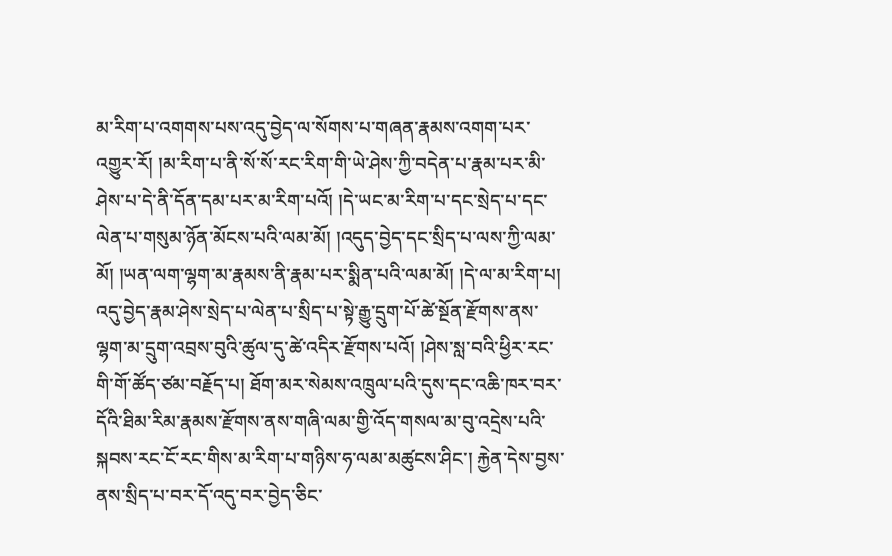མ་རིག་པ་འགགས་པས་འདུ་བྱེད་ལ་སོགས་པ་གཞན་རྣམས་འགག་པར་འགྱུར་རོ། །མ་རིག་པ་ནི་སོ་སོ་རང་རིག་གི་ཡེ་ཤེས་ཀྱི་བདེན་པ་རྣམ་པར་མི་ཤེས་པ་དེ་ནི་དོན་དམ་པར་མ་རིག་པའོ། །དེ་ཡང་མ་རིག་པ་དང་སྲེད་པ་དང་ལེན་པ་གསུམ་ཉོན་མོངས་པའི་ལམ་མོ། །འདུད་བྱེད་དང་སྲིད་པ་ལས་ཀྱི་ལམ་མོ། །ཡན་ལག་ལྷག་མ་རྣམས་ནི་རྣམ་པར་སྨིན་པའི་ལམ་མོ། །དེ་ལ་མ་རིག་པ། འདུ་བྱེད་རྣམ་ཤེས་སྲེད་པ་ལེན་པ་སྲིད་པ་སྟེ་རྒྱུ་དྲུག་པོ་ཚེ་སྔོན་རྫོགས་ནས་ལྷག་མ་དྲུག་འབྲས་བུའི་ཚུལ་དུ་ཚེ་འདིར་རྫོགས་པའོ། །ཤེས་སླ་བའི་ཕྱིར་རང་གི་གོ་ཚོད་ཙམ་བརྗོད་པ། ཐོག་མར་སེམས་འཁྲུལ་པའི་དུས་དང་འཆི་ཁར་བར་དོའི་ཐིམ་རིམ་རྣམས་རྫོགས་ནས་གཞི་ལམ་གྱི་འོད་གསལ་མ་བུ་འདྲེས་པའི་སྐབས་རང་ངོ་རང་གིས་མ་རིག་པ་གཉིས་ཧ་ལམ་མཚུངས་ཤིང་། རྐྱེན་དེས་བྱས་ནས་སྲིད་པ་བར་དོ་འདུ་བར་བྱེད་ཅིང་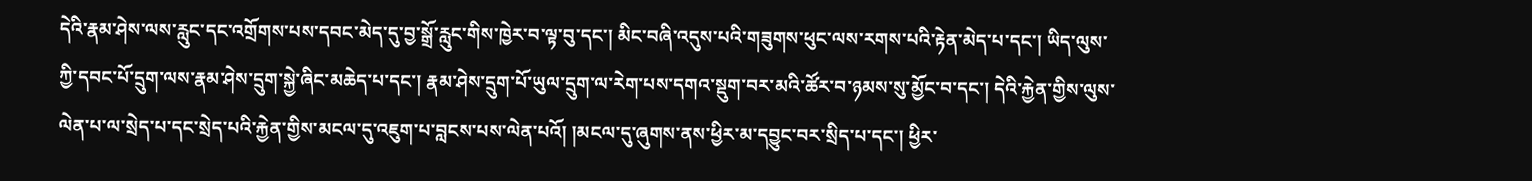དེའི་རྣམ་ཤེས་ལས་རླུང་དང་འགྲོགས་པས་དབང་མེད་དུ་བྱ་སྒྲོ་རླུང་གིས་ཁྱེར་བ་ལྟ་བུ་དང་། མིང་བཞི་འདུས་པའི་གཟུགས་ཕུང་ལས་རགས་པའི་རྟེན་མེད་པ་དང་། ཡིད་ལུས་ཀྱི་དབང་པོ་དྲུག་ལས་རྣམ་ཤེས་དྲུག་སྐྱེ་ཞིང་མཆེད་པ་དང་། རྣམ་ཤེས་དྲུག་པོ་ཡུལ་དྲུག་ལ་རེག་པས་དགའ་སྡུག་བར་མའི་ཚོར་བ་ཉམས་སུ་མྱོང་བ་དང་། དེའི་རྐྱེན་གྱིས་ལུས་ལེན་པ་ལ་སྲེད་པ་དང་སྲེད་པའི་རྐྱེན་གྱིས་མངལ་དུ་འཇུག་པ་བླངས་པས་ལེན་པའོ། །མངལ་དུ་ཞུགས་ནས་ཕྱིར་མ་དབྱུང་བར་སྲིད་པ་དང་། ཕྱིར་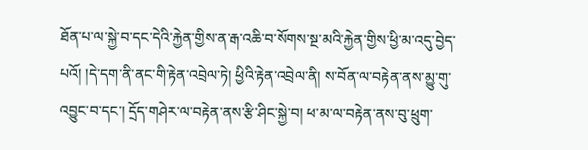ཐོན་པ་ལ་སྐྱེ་བ་དང་དེའི་རྐྱེན་གྱིས་ན་རྒ་འཆི་བ་སོགས་སྔ་མའི་རྐྱེན་གྱིས་ཕྱི་མ་འདུ་བྱེད་པའོ། །དེ་དག་ནི་ནང་གི་རྟེན་འབྲེལ་ཏེ། ཕྱིའི་རྟེན་འབྲེལ་ནི། ས་བོན་ལ་བརྟེན་ནས་མྱུ་གུ་འབྱུང་བ་དང་། དྲོད་གཤེར་ལ་བརྟེན་ནས་རྩི་ཤིང་སྐྱེ་བ། ཕ་མ་ལ་བརྟེན་ནས་བུ་ཕྲུག་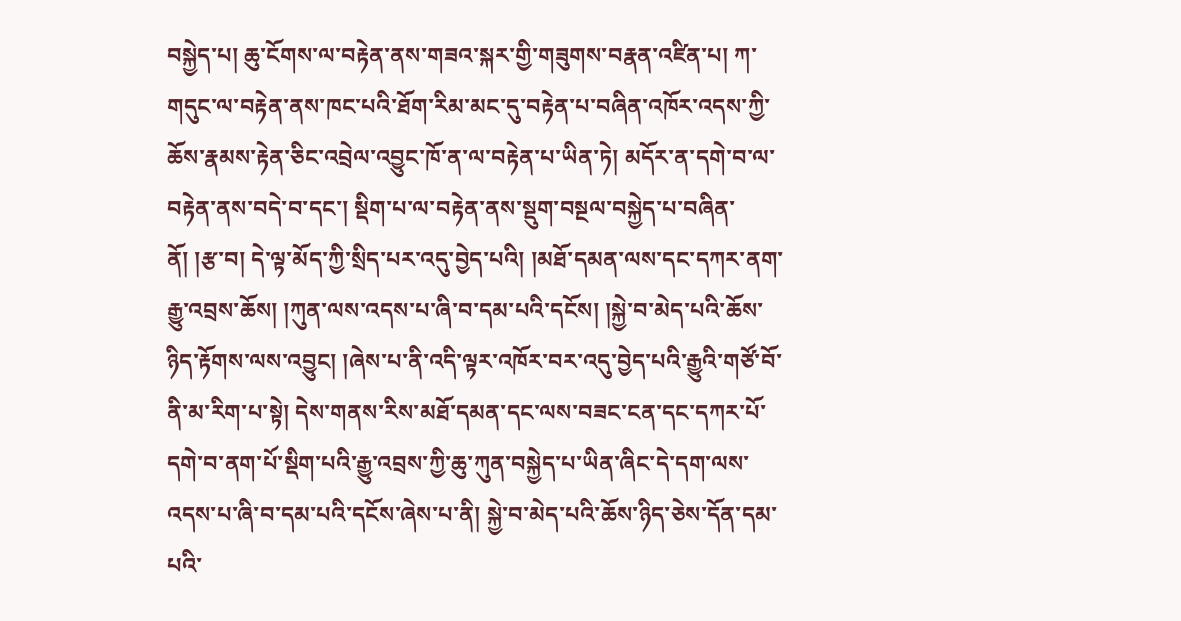བསྐྱེད་པ། ཆུ་ངོགས་ལ་བརྟེན་ནས་གཟའ་སྐར་གྱི་གཟུགས་བརྣན་འཛིན་པ། ཀ་གདུང་ལ་བརྟེན་ནས་ཁང་པའི་ཐོག་རིམ་མང་དུ་བརྟེན་པ་བཞིན་འཁོར་འདས་ཀྱི་ཆོས་རྣམས་རྟེན་ཅིང་འབྲེལ་འབྱུང་ཁོ་ན་ལ་བརྟེན་པ་ཡིན་ཏེ། མདོར་ན་དགེ་བ་ལ་བརྟེན་ནས་བདེ་བ་དང་། སྡིག་པ་ལ་བརྟེན་ནས་སྡུག་བསྔལ་བསྐྱེད་པ་བཞིན་ནོ། །རྩ་བ། དེ་ལྟ་མོད་ཀྱི་སྲིད་པར་འདུ་བྱེད་པའི། །མཐོ་དམན་ལས་དང་དཀར་ནག་རྒྱུ་འབྲས་ཆོས། །ཀུན་ལས་འདས་པ་ཞི་བ་དམ་པའི་དངོས། །སྐྱེ་བ་མེད་པའི་ཆོས་ཉིད་རྟོགས་ལས་འབྱུང། །ཞེས་པ་ནི་འདི་ལྟར་འཁོར་བར་འདུ་བྱེད་པའི་རྒྱུའི་གཙོ་བོ་ནི་མ་རིག་པ་སྟེ། དེས་གནས་རིས་མཐོ་དམན་དང་ལས་བཟང་ངན་དང་དཀར་པོ་དགེ་བ་ནག་པོ་སྡིག་པའི་རྒྱུ་འབྲས་ཀྱི་ཆུ་ཀུན་བསྐྱེད་པ་ཡིན་ཞིང་དེ་དག་ལས་འདས་པ་ཞི་བ་དམ་པའི་དངོས་ཞེས་པ་ནི། སྐྱེ་བ་མེད་པའི་ཆོས་ཉིད་ཅེས་དོན་དམ་པའི་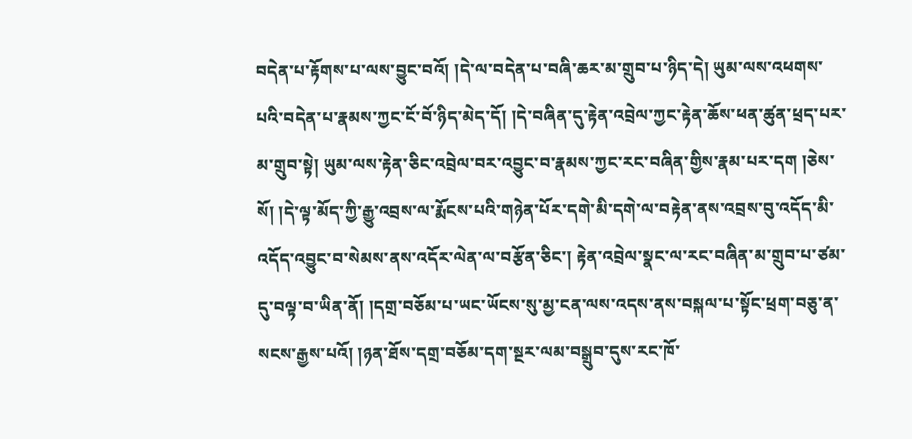བདེན་པ་རྟོགས་པ་ལས་བྱུང་བའོ། །དེ་ལ་བདེན་པ་བཞི་ཆར་མ་གྲུབ་པ་ཉིད་དེ། ཡུམ་ལས་འཕགས་པའི་བདེན་པ་རྣམས་ཀྱང་ངོ་བོ་ཉིད་མེད་དོ། །དེ་བཞིན་དུ་རྟེན་འབྲེལ་ཀྱང་རྟེན་ཆོས་ཕན་ཚུན་ཕྲད་པར་མ་གྲུབ་སྟེ། ཡུམ་ལས་རྟེན་ཅིང་འབྲེལ་བར་འབྱུང་བ་རྣམས་ཀྱང་རང་བཞིན་གྱིས་རྣམ་པར་དག །ཅེས་སོ། །དེ་ལྟ་མོད་ཀྱི་རྒྱུ་འབྲས་ལ་རྨོངས་པའི་གཉེན་པོར་དགེ་མི་དགེ་ལ་བརྟེན་ནས་འབྲས་བུ་འདོད་མི་འདོད་འབྱུང་བ་སེམས་ནས་འདོར་ལེན་ལ་བརྩོན་ཅིང་། རྟེན་འབྲེལ་སྣང་ལ་རང་བཞིན་མ་གྲུབ་པ་ཙམ་དུ་བལྟ་བ་ཡིན་ནོ། །དགྲ་བཅོམ་པ་ཡང་ཡོངས་སུ་མྱ་ངན་ལས་འདས་ནས་བསྐལ་པ་སྟོང་ཕྲག་བཅུ་ན་སངས་རྒྱས་པའོ། །ཉན་ཐོས་དགྲ་བཅོམ་དག་སྔར་ལམ་བསྒྲུབ་དུས་རང་ཁོ་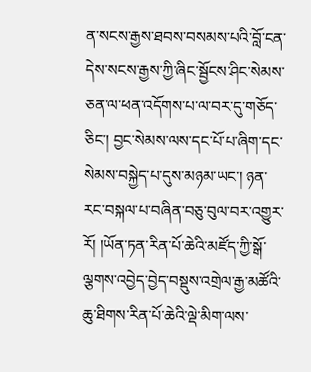ན་སངས་རྒྱས་ཐབས་བསམས་པའི་བློ་ངན་དེས་སངས་རྒྱས་ཀྱི་ཞིང་སྦྱོངས་ཤིང་སེམས་ཅན་ལ་ཕན་འདོགས་པ་ལ་བར་དུ་གཅོད་ཅིང་། བྱང་སེམས་ལས་དང་པོ་པ་ཞིག་དང་སེམས་བསྐྱེད་པ་དུས་མཉམ་ཡང་། ཉན་རང་བསྐལ་པ་བཞིན་བཅུ་བུལ་བར་འགྱུར་རོ། །ཡོན་ཏན་རིན་པོ་ཆེའི་མཛོད་ཀྱི་སྒོ་ལྕགས་འབྱེད་བྱེད་བསྡུས་འགྲེལ་རྒྱ་མཚོའི་ཆུ་ཐིགས་རིན་པོ་ཆེའི་ལྡེ་མིག་ལས་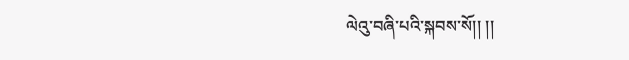ལེའུ་བཞི་པའི་སྐབས་སོ།། །།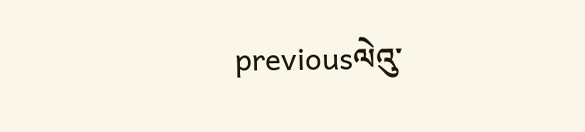previousལེའུ་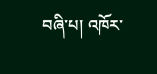བཞི་པ། འཁོར་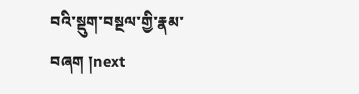བའི་སྡུག་བསྔལ་གྱི་རྣམ་བཞག །next